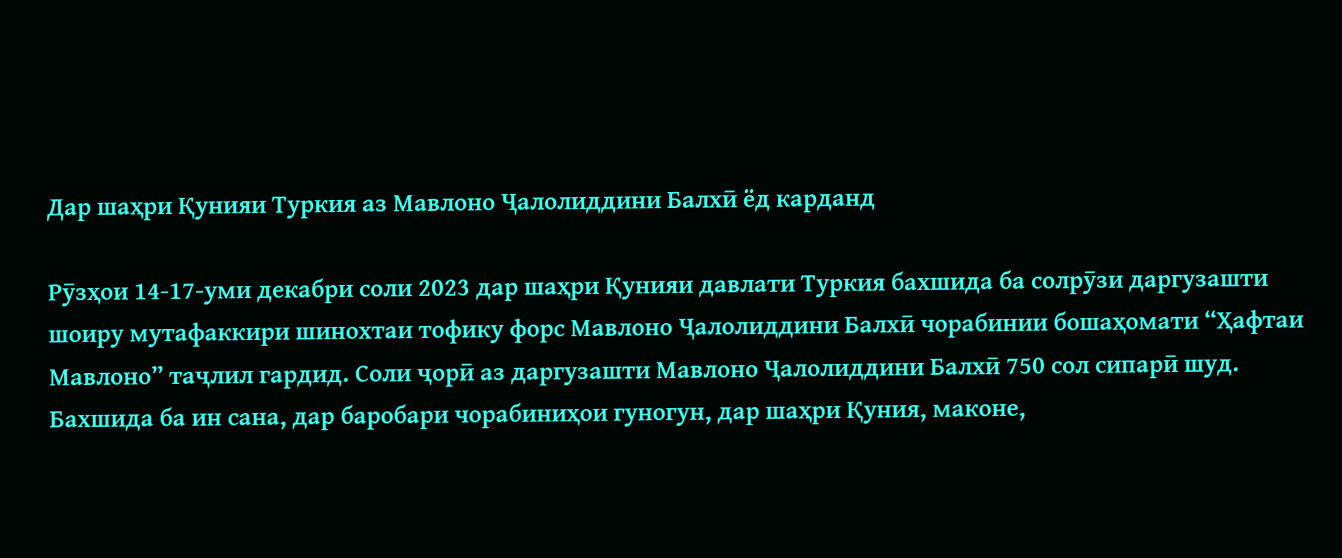Дар шаҳри Қунияи Туркия аз Мавлоно Ҷалолиддини Балхӣ ёд карданд

Рӯзҳои 14-17-уми декабри соли 2023 дар шаҳри Қунияи давлати Туркия бахшида ба солрӯзи даргузашти шоиру мутафаккири шинохтаи тофику форс Мавлоно Ҷалолиддини Балхӣ чорабинии бошаҳомати “Ҳафтаи Мавлоно” таҷлил гардид. Соли ҷорӣ аз даргузашти Мавлоно Ҷалолиддини Балхӣ 750 сол сипарӣ шуд. Бахшида ба ин сана, дар баробари чорабиниҳои гуногун, дар шаҳри Қуния, маконе,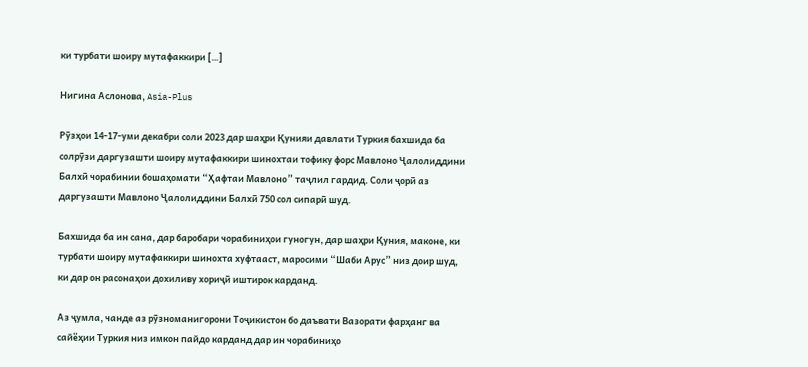ки турбати шоиру мутафаккири […]

Нигина Аслонова, Asia-Plus

Рӯзҳои 14-17-уми декабри соли 2023 дар шаҳри Қунияи давлати Туркия бахшида ба солрӯзи даргузашти шоиру мутафаккири шинохтаи тофику форс Мавлоно Ҷалолиддини Балхӣ чорабинии бошаҳомати “Ҳафтаи Мавлоно” таҷлил гардид. Соли ҷорӣ аз даргузашти Мавлоно Ҷалолиддини Балхӣ 750 сол сипарӣ шуд.

Бахшида ба ин сана, дар баробари чорабиниҳои гуногун, дар шаҳри Қуния, маконе, ки турбати шоиру мутафаккири шинохта хуфтааст, маросими “Шаби Арус” низ доир шуд, ки дар он расонаҳои дохиливу хориҷӣ иштирок карданд.

Аз ҷумла, чанде аз рӯзноманигорони Тоҷикистон бо даъвати Вазорати фарҳанг ва сайёҳии Туркия низ имкон пайдо карданд дар ин чорабиниҳо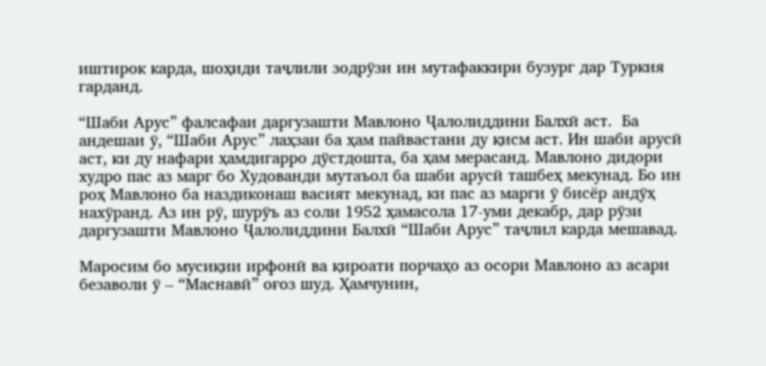иштирок карда, шоҳиди таҷлили зодрӯзи ин мутафаккири бузург дар Туркия гарданд.

“Шаби Арус” фалсафаи даргузашти Мавлоно Ҷалолиддини Балхӣ аст.  Ба андешаи ӯ, “Шаби Арус” лаҳзаи ба ҳам пайвастани ду қисм аст. Ин шаби арусӣ аст, ки ду нафари ҳамдигарро дӯстдошта, ба ҳам мерасанд. Мавлоно дидори худро пас аз марг бо Худованди мутаъол ба шаби арусӣ ташбеҳ мекунад. Бо ин роҳ Мавлоно ба наздиконаш васият мекунад, ки пас аз марги ӯ бисёр андӯҳ нахӯранд. Аз ин рӯ, шурӯъ аз соли 1952 ҳамасола 17-уми декабр, дар рӯзи даргузашти Мавлоно Ҷалолиддини Балхӣ “Шаби Арус” таҷлил карда мешавад.

Маросим бо мусиқии ирфонӣ ва қироати порчаҳо аз осори Мавлоно аз асари безаволи ӯ – “Маснавӣ” оғоз шуд. Ҳамчунин,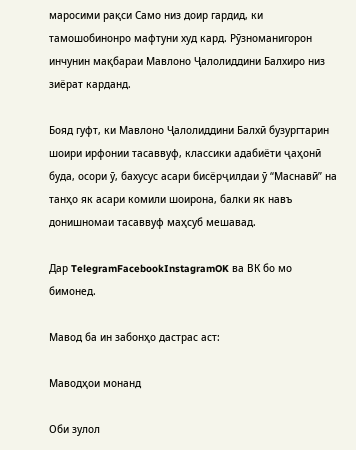маросими рақси Само низ доир гардид, ки тамошобинонро мафтуни худ кард. Рӯзноманигорон инчунин мақбараи Мавлоно Ҷалолиддини Балхиро низ зиёрат карданд.

Бояд гуфт, ки Мавлоно Ҷалолиддини Балхӣ бузургтарин шоири ирфонии тасаввуф, классики адабиёти ҷаҳонӣ буда, осори ӯ, бахусус асари бисёрҷилдаи ӯ “Маснавӣ” на танҳо як асари комили шоирона, балки як навъ донишномаи тасаввуф маҳсуб мешавад.

Дар TelegramFacebookInstagramOK ва ВК бо мо бимонед.

Мавод ба ин забонҳо дастрас аст:

Маводҳои монанд

Оби зулол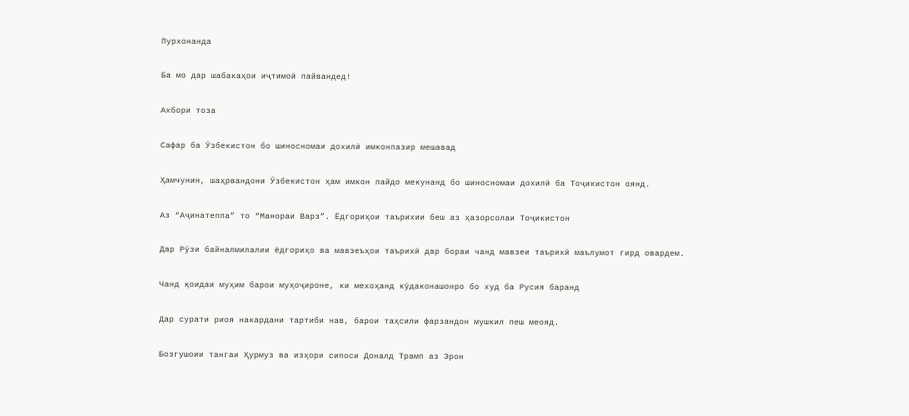Пурхонанда

Ба мо дар шабакаҳои иҷтимоӣ пайвандед!

Ахбори тоза

Сафар ба Ӯзбекистон бо шиносномаи дохилӣ имконпазир мешавад

Ҳамчунин, шаҳрвандони Ӯзбекистон ҳам имкон пайдо мекунанд бо шиносномаи дохилӣ ба Тоҷикистон оянд.

Аз “Аҷинатеппа” то “Манораи Варз”. Ёдгориҳои таърихии беш аз ҳазорсолаи Тоҷикистон

Дар Рӯзи байналмилалии ёдгориҳо ва мавзеъҳои таърихӣ дар бораи чанд мавзеи таърихӣ маълумот гирд овардем.

Чанд қоидаи муҳим барои муҳоҷироне, ки мехоҳанд кӯдаконашонро бо худ ба Русия баранд

Дар сурати риоя накардани тартиби нав, барои таҳсили фарзандон мушкил пеш меояд.

Бозгушоии тангаи Ҳурмуз ва изҳори сипоси Доналд Трамп аз Эрон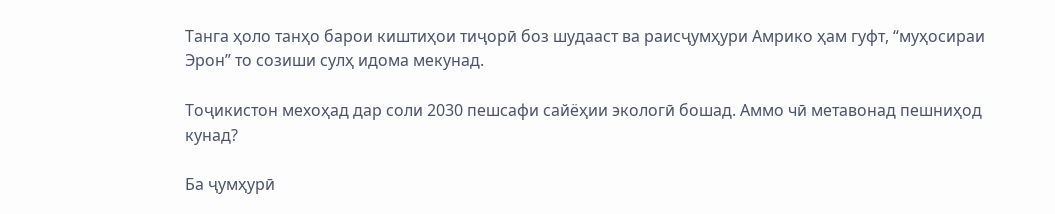Танга ҳоло танҳо барои киштиҳои тиҷорӣ боз шудааст ва раисҷумҳури Амрико ҳам гуфт, “муҳосираи Эрон” то созиши сулҳ идома мекунад.

Тоҷикистон мехоҳад дар соли 2030 пешсафи сайёҳии экологӣ бошад. Аммо чӣ метавонад пешниҳод кунад?

Ба ҷумҳурӣ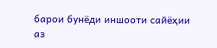барои бунёди иншооти сайёҳии аз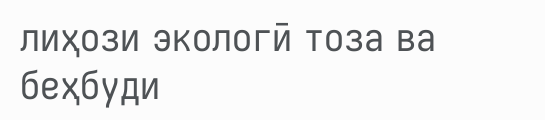лиҳози экологӣ тоза ва беҳбуди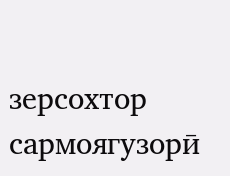зерсохтор сармоягузорӣ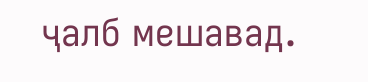ҷалб мешавад.